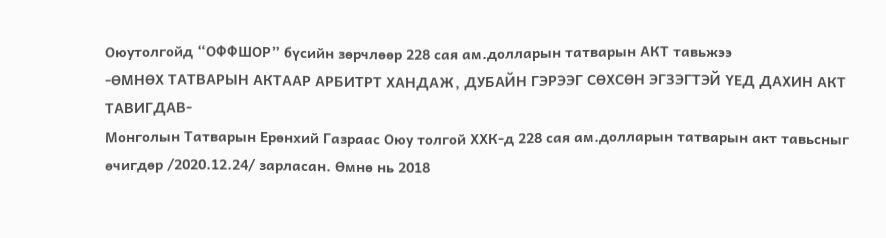Оюутолгойд “ОФФШОР” бүсийн зөрчлөөр 228 сая ам.долларын татварын АКТ тавьжээ
-ӨМНӨХ ТАТВАРЫН АКТААР АРБИТРТ ХАНДАЖ, ДУБАЙН ГЭРЭЭГ СӨХСӨН ЭГЗЭГТЭЙ ҮЕД ДАХИН АКТ ТАВИГДАВ-
Монголын Татварын Ерөнхий Газраас Оюу толгой ХХК-д 228 сая ам.долларын татварын акт тавьсныг өчигдөр /2020.12.24/ зарласан. Өмнө нь 2018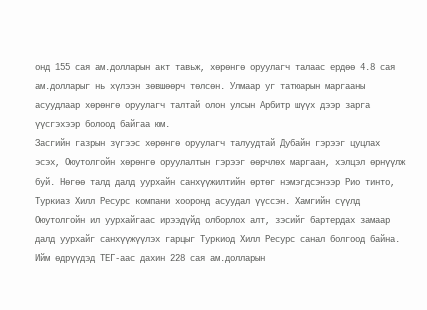онд 155 сая ам.долларын акт тавьж, хөрөнгө оруулагч талаас ердөө 4.8 сая ам.долларыг нь хүлээн зөвшөөрч төлсөн. Улмаар уг татюарын маргааны асуудлаар хөрөнгө оруулагч талтай олон улсын Арбитр шүүх дээр зарга үүсгэхээр болоод байгаа юм.
Засгийн газрын зүгээс хөрөнгө оруулагч талуудтай Дубайн гэрээг цуцлах эсэх, Оюутолгойн хөрөнгө оруулалтын гэрээг өөрчлөх маргаан, хэлцэл өрнүүлж буй. Нөгөө талд далд уурхайн санхүүжилтийн өртөг нэмэгдсэнээр Рио тинто, Туркиаз Хилл Ресурс компани хооронд асуудал үүссэн. Хамгийн сүүлд Оюутолгойн ил уурхайгаас ирээдүйд олборлох алт, зэсийг бартердах замаар далд уурхайг санхүүжүүлэх гарцыг Туркиод Хилл Ресурс санал болгоод байна.
Ийм өдрүүдэд ТЕГ-аас дахин 228 сая ам.долларын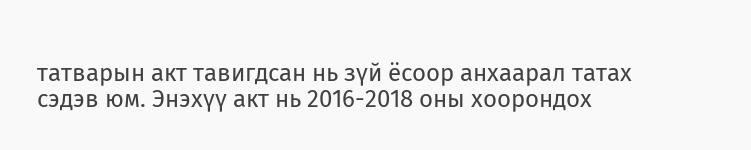татварын акт тавигдсан нь зүй ёсоор анхаарал татах сэдэв юм. Энэхүү акт нь 2016-2018 оны хоорондох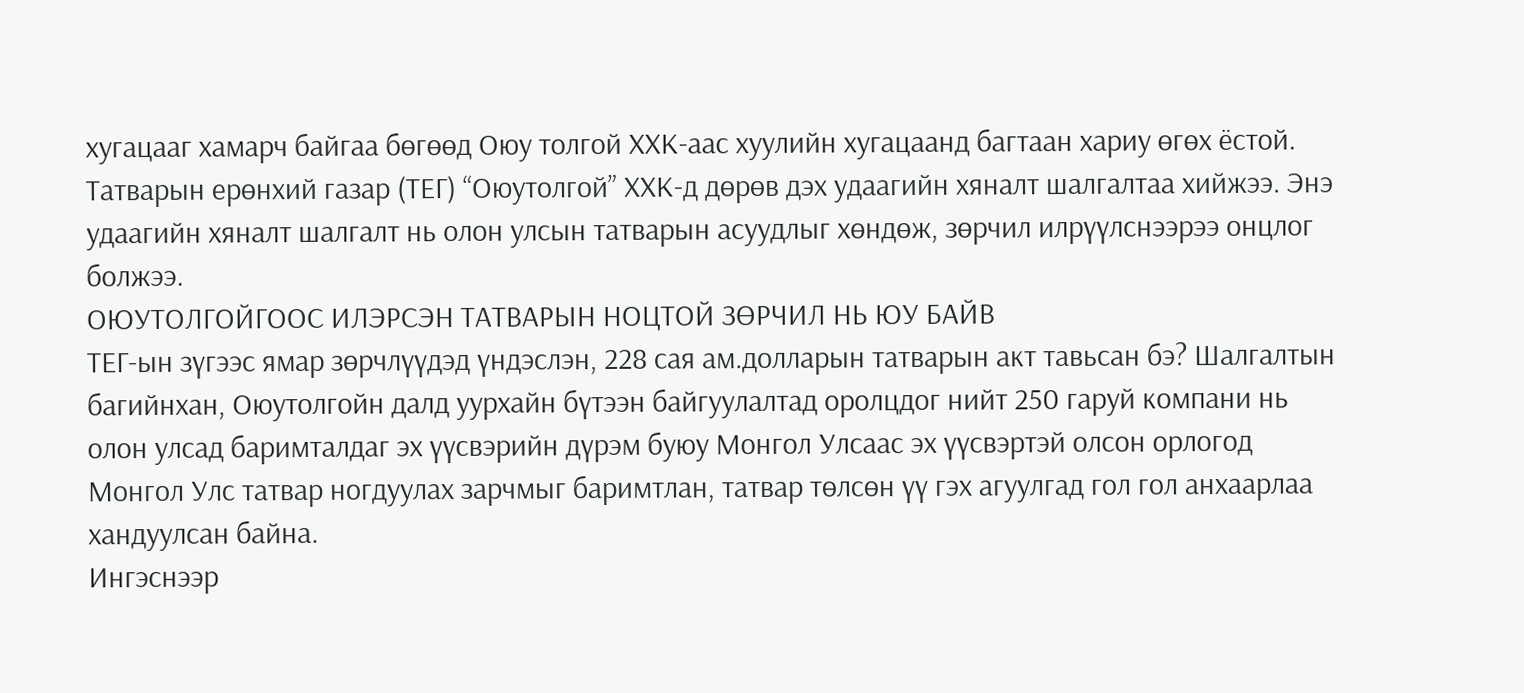хугацааг хамарч байгаа бөгөөд Оюу толгой ХХК-аас хуулийн хугацаанд багтаан хариу өгөх ёстой.
Татварын ерөнхий газар (ТЕГ) “Оюутолгой” ХХК-д дөрөв дэх удаагийн хяналт шалгалтаа хийжээ. Энэ удаагийн хяналт шалгалт нь олон улсын татварын асуудлыг хөндөж, зөрчил илрүүлснээрээ онцлог болжээ.
ОЮУТОЛГОЙГООС ИЛЭРСЭН ТАТВАРЫН НОЦТОЙ ЗӨРЧИЛ НЬ ЮУ БАЙВ
ТЕГ-ын зүгээс ямар зөрчлүүдэд үндэслэн, 228 сая ам.долларын татварын акт тавьсан бэ? Шалгалтын багийнхан, Оюутолгойн далд уурхайн бүтээн байгуулалтад оролцдог нийт 250 гаруй компани нь олон улсад баримталдаг эх үүсвэрийн дүрэм буюу Монгол Улсаас эх үүсвэртэй олсон орлогод Монгол Улс татвар ногдуулах зарчмыг баримтлан, татвар төлсөн үү гэх агуулгад гол гол анхаарлаа хандуулсан байна.
Ингэснээр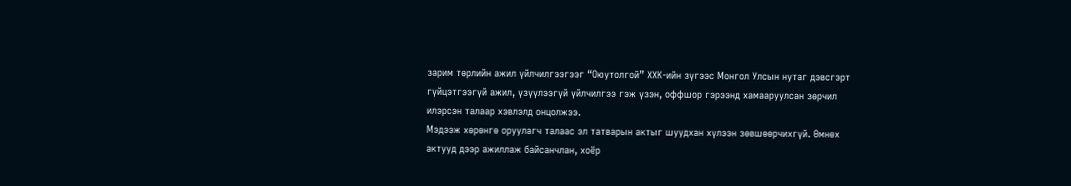зарим төрлийн ажил үйлчилгээгээг “Оюутолгой” ХХК-ийн зүгээс Монгол Улсын нутаг дэвсгэрт гүйцэтгээгүй ажил, үзүүлээгүй үйлчилгээ гэж үзэн, оффшор гэрээнд хамааруулсан зөрчил илэрсэн талаар хэвлэлд онцолжээ.
Мэдээж хөрөнгө оруулагч талаас эл татварын актыг шуудхан хүлээн зөвшөөрчихгүй. Өмнөх актууд дээр ажиллаж байсанчлан, хоёр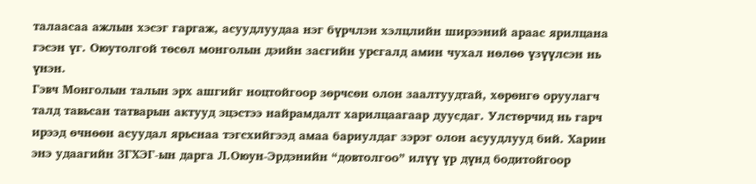талаасаа ажлын хэсэг гаргаж, асуудлуудаа нэг бүрчлэн хэлцлийн ширээний араас ярилцана гэсэн үг. Оюутолгой төсөл монголын дэийн засгийн урсгалд амин чухал нөлөө үзүүлсэн нь үнэн.
Гэвч Монголын талын эрх ашгийг ноцтойгоор зөрчсөн олон заалтуудтай, хөрөнгө оруулагч талд тавьсан татварын актууд эцэстээ найрамдалт харилцаагаар дуусдаг. Улстөрчид нь гарч ирээд өчнөөн асуудал ярьснаа тэгсхийгээд амаа бариулдаг зэрэг олон асуудлууд бий. Харин энэ удаагийн ЗГХЭГ-ын дарга Л.Оюун-Эрдэнийн “довтолгоо” илүү үр дүнд бодитойгоор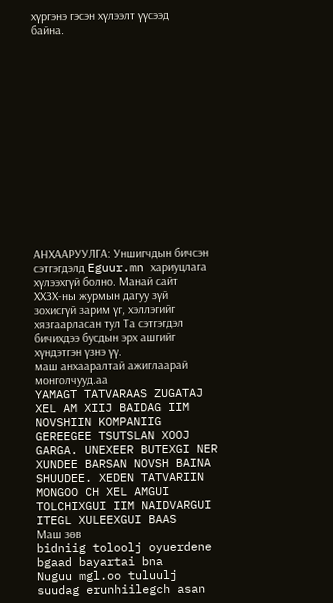хүргэнэ гэсэн хүлээлт үүсээд байна.















АНХААРУУЛГА: Уншигчдын бичсэн сэтгэгдэлд Eguur.mn хариуцлага хүлээхгүй болно. Манай сайт ХХЗХ-ны журмын дагуу зүй зохисгүй зарим үг, хэллэгийг хязгаарласан тул Та сэтгэгдэл бичихдээ бусдын эрх ашгийг хүндэтгэн үзнэ үү.
маш анхааралтай ажиглаарай монголчууд.аа
YAMAGT TATVARAAS ZUGATAJ XEL AM XIIJ BAIDAG IIM NOVSHIIN KOMPANIIG GEREEGEE TSUTSLAN XOOJ GARGA. UNEXEER BUTEXGI NER XUNDEE BARSAN NOVSH BAINA SHUUDEE. XEDEN TATVARIIN MONGOO CH XEL AMGUI TOLCHIXGUI IIM NAIDVARGUI ITEGL XULEEXGUI BAAS
Маш зөв
bidniig toloolj oyuerdene bgaad bayartai bna
Nuguu mgl.oo tuluulj suudag erunhiilegch asan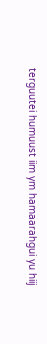terguutei humuust iim ym hamaarahgui yu hiij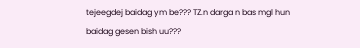tejeegdej baidag ym be??? TZ.n darga n bas mgl hun baidag gesen bish uu???